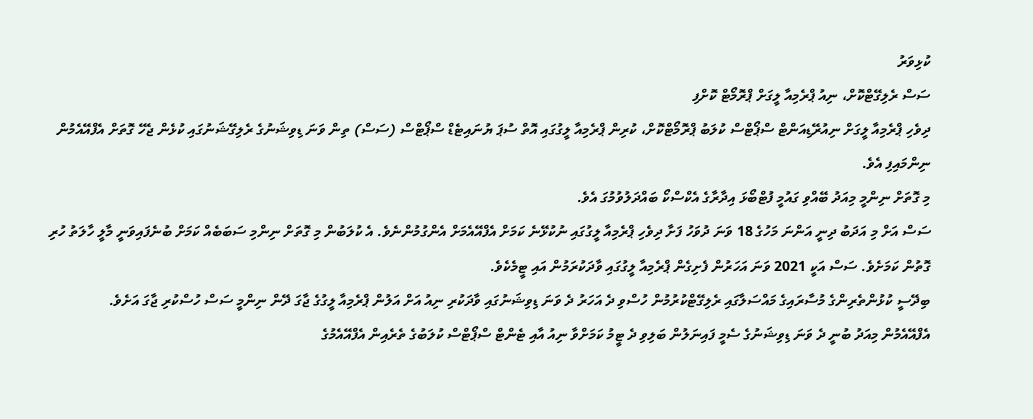ކުޅިވަރު
ސަސް ރެލިގޭޓްކޮށް، ނިއު ޕްރެމިއާ ލީގަށް ޕްރޮމޯޓް ކޮށްފި
ދިވެހި ޕްރެމިއާ ލީގަށް ނިއުރޭޑިއަންޓް ސްޕޯޓްސް ކުލަބު ޕްރޮމޯޓްކޮށް، ކުރިން ޕްރެމިއާ ލީގުގައި އޮތް ސުޕަ ޔުނައިޓެޑް ސްޕޯޓްސް (ސަސް) ތިން ވަނަ ޑިވިޝަނުގެ ރެލިގޭޝަނުގައި ކުޅެން ޖެހޭ ގޮތަށް އެފްއޭއެމުން ނިންމައިފި އެވެ.
މި ގޮތަށް ނިންމީ މިއަދު ބޭއްވި ގައުމީ ފުޓްބޯޅަ އިދާރާގެ އެކްސްކޯ ބައްދަލުވުމުގަ އެވެ.
ސަސް އަށް މި އަދަބު ދިނީ އަންނަ މަހުގެ 18 ވަނަ ދުވަހު ފަށާ ދިވެހި ޕްރެމިއާ ލީގުގައި ނުކުޅޭނެ ކަމަށް އެފްއޭއެމަށް އެންގުމުންނެވެ. އެ ކުލަބުން މި ގޮތަށް ނިންމި ސަބަބެއް ކަމަށް ބުނެފައިވަނީ މާލީ ހާލަތު ހުރި ގޮތުން ކަމަށެވެ. ސަސް އަކީ 2021 ވަނަ އަހަރުން ފެށިގެން ޕްރެމިއާ ލީގުގައި ވާދަކުރަމުން އައި ޓީމެކެވެ.
ބިދޭސީ ކުޅުންތެރިންގެ މުސާރައިގެ މައްސަލާގައި ރެލިގޭޓްކުރުމުން ހުސްވި ދެ އަހަރު ދެ ވަނަ ޑިވިޝަނުގައި ވާދަކުރި ނިއު އަށް އަލުން ޕްރެމިއާ ލީގުގެ ޖާގަ ދޭން ނިންމީ ސަސް ހުސްކުރި ޖާގަ އަށެވެ.
އެފްއޭއެމުން މިއަދު ބުނީ ދެ ވަނަ ޑިވިޝަނުގެ ސެމީ ފައިނަލުން ބަލިވި ދެ ޓީމު ކަމަށްވާ ނިއު އާއި ޓެންޓް ސްޕޯޓްސް ކުލަބުގެ ތެރެއިން އެފްއޭއެމުގެ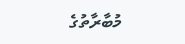މުބާރާތުގެ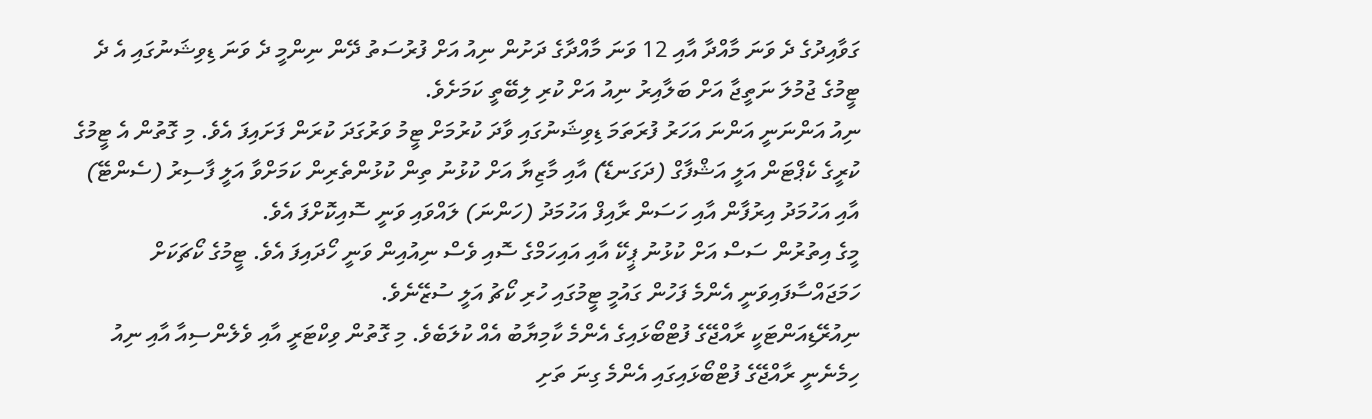ގަވާއިދުގެ ދެ ވަނަ މާއްދާ އާއި 12 ވަނަ މާއްދާގެ ދަށުން ނިއު އަށް ފުރުސަތު ދޭން ނިންމީ ދެ ވަނަ ޑިވިޝަނުގައި އެ ދެ ޓީމުގެ ޖުމުލަ ނަތީޖާ އަށް ބަލާއިރު ނިއު އަށް ކުރި ލިބޭތީ ކަމަށެވެ.
ނިއު އަންނަނީ އަންނަ އަހަރު ފުރަތަމަ ޑިވިޝަނުގައި ވާދަ ކުރުމަށް ޓީމު ވަރުގަދަ ކުރަން ފަށައިފަ އެވެ. މި ގޮތުން އެ ޓީމުގެ ކުރީގެ ކެޕްޓަން އަލީ އަޝްފާގް (ދަގަނޑޭ) އާއި މާޒިޔާ އަށް ކުޅުނު ތިން ކުޅުންތެރިން ކަމަށްވާ އަލީ ފާސިރު (ސެންޓޭ) އާއި އަހުމަދު އިރުފާން އާއި ހަސަން ރާއިފް އަހުމަދު (ހަންނަ) ލައްވައި ވަނީ ސޮއިކޮށްފަ އެވެ.
މީގެ އިތުރުން ސަސް އަށް ކުޅުނު ޕީކޭ އާއި އައިހަމްގެ ސޮއި ވެސް ނިއުއިން ވަނީ ހޯދައިފަ އެވެ. ޓީމުގެ ކޯޗަކަށް ހަމަޖައްސާފައިވަނީ އެންމެ ފަހުން ގައުމީ ޓީމުގައި ހުރި ކޯޗު އަލީ ސުޒޭނެވެ.
ނިއުރޭޑިއަންޓަކީ ރާއްޖޭގެ ފުޓްބޯޅައިގެ އެންމެ ކާމިޔާބު އެއް ކުލަބެވެ. މި ގޮތުން ވިކްޓަރީ އާއި ވެލެންސިއާ އާއި ނިއު ހިމެނެނީ ރާއްޖޭގެ ފުޓްބޯޅައިގައި އެންމެ ގިނަ ތަށި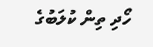ހޯދި ތިން ކުލަބުގެ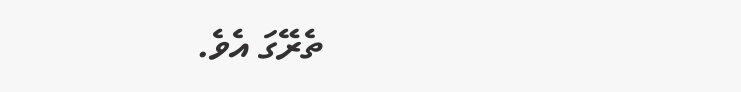ތެރޭގަ އެވެ.